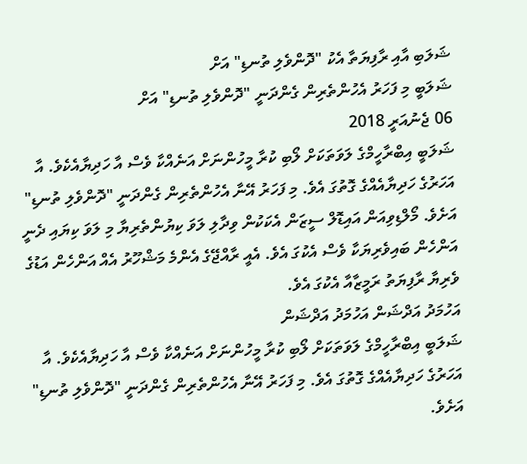ޝަލަބި އާއި ރާފިޔަތާ އެކު "ދޮންވެލި ތުނޑި" އަށް
ޝަލަބީ މި ފަހަރު އެހުންތެރިން ގެންދަނީ "ދޮންވެލި ތުނޑި" އަށް
06 ޖެނުއަރީ 2018
ޝަލަބީ އިބްރާހީމްގެ ލަވަތަކަށް ލޯބި ކުރާ މީހުންނަށް އަނެއްކާ ވެސް އާ ހަދިޔާއެކެވެ. އާ އަހަރުގެ ހަދިޔާއެއްގެ ގޮތުގަ އެވެ. މި ފަހަރު އޭނާ އެހުންތެރިން ގެންދަނީ "ދޮންވެލި ތުނޑި" އަށެވެ. މޯލްޑިވިއަން އައިޑޮލް ސީޒަން އެކަކުން ވިދާލި ލަވަ ކިޔުންތެރިޔާ މި ލަވަ ކިޔައި ދެނީ އަންހެން ބައިވެރިޔަކާ ވެސް އެކުގަ އެވެ. އެއީ ރާއްޖޭގެ އެންމެ މަޝްހޫރު އެއް އަންހެން އަޑުގެ ވެރިޔާ ރާފިޔަތު ރަމީޒާއާ އެކުގަ އެވެ.
އަހުމަދު އަދްޝަން އަހުމަދު އަދްޝަން
ޝަލަބީ އިބްރާހީމްގެ ލަވަތަކަށް ލޯބި ކުރާ މީހުންނަށް އަނެއްކާ ވެސް އާ ހަދިޔާއެކެވެ. އާ އަހަރުގެ ހަދިޔާއެއްގެ ގޮތުގަ އެވެ. މި ފަހަރު އޭނާ އެހުންތެރިން ގެންދަނީ "ދޮންވެލި ތުނޑި" އަށެވެ.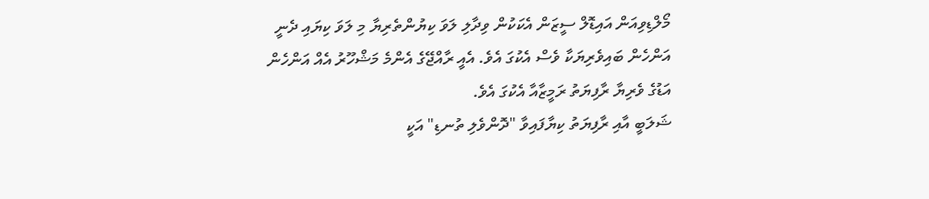މޯލްޑިވިއަން އައިޑޮލް ސީޒަން އެކަކުން ވިދާލި ލަވަ ކިޔުންތެރިޔާ މި ލަވަ ކިޔައި ދެނީ އަންހެން ބައިވެރިޔަކާ ވެސް އެކުގަ އެވެ. އެއީ ރާއްޖޭގެ އެންމެ މަޝްހޫރު އެއް އަންހެން އަޑުގެ ވެރިޔާ ރާފިޔަތު ރަމީޒާއާ އެކުގަ އެވެ.
ޝަލަބީ އާއި ރާފިޔަތު ކިޔާފައިވާ "ދޮންވެލި ތުނޑި" އަކީ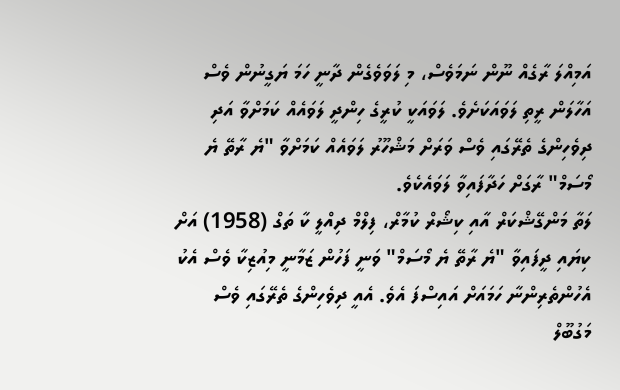އަމިއްލަ ރާގެއް ނޫން ނަމަވެސް، މި ލަވަވެގެން ދާނީ ހަމަ ޔަގީނުން ވެސް އަހާލަން ރީތި ލަވައަކަށެވެ. ލަވައަކީ ކުރީގެ ހިންދީ ލަވައެއް ކަމަށްވާ އަދި ދިވެހިންގެ ތެރޭގައި ވެސް ވަރަށް މަޝްހޫރު ލަވައެއް ކަމަށްވާ "ޔެ ރާތޭ ޔެ މޯސަމް" ރާގަށް ހަދާފައިވާ ލަވައެކެވެ.
ލަތާ މަންގޭޝްކަރް އާއި ކިޝޯރް ކުމާރް، ފިލްމް ދިއްލީ ކާ ތަގް (1958) އަށް ކިޔައި ދީފައިވާ "ޔެ ރާތޭ ޔެ މޯސަމް" ވަނީ ފަހުން ޒަމާނީ މިއުޒިކާ ވެސް އެކު އެހުންތެރިންނާ ހަމައަށް އައިސްފަ އެވެ. އެއީ ދިވެހިންގެ ތެރޭގައި ވެސް މަގުބޫލް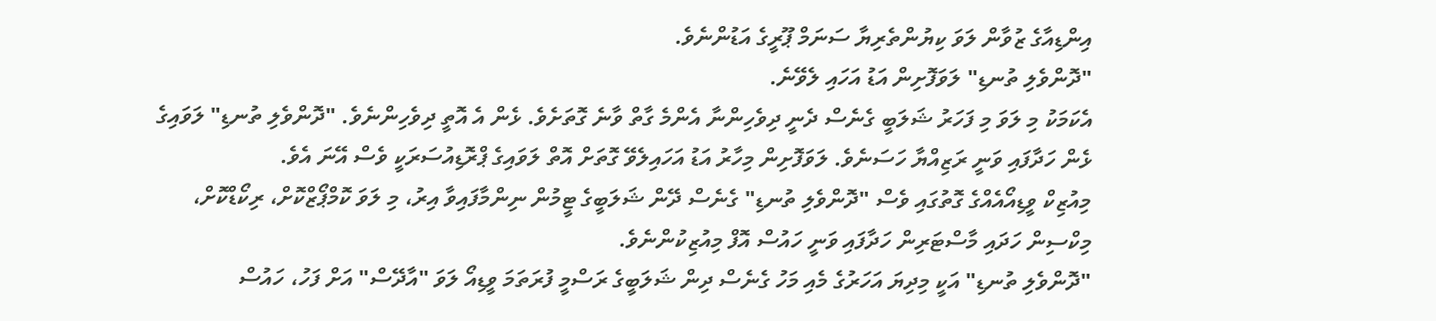އިންޑިއާގެ ޒުވާން ލަވަ ކިޔުންތެރިޔާ ސަނަމް ޕޫރީގެ އަޑުންނެވެ.
"ދޮންވެލި ތުނޑި" ލަވަފޮށިން އަޑު އަހައި ލެވޭނެ.
އެކަމަކު މި ލަވަ މި ފަހަރު ޝަލަބީ ގެނެސް ދެނީ ދިވެހިންނާ އެންމެ ގާތް ވާނެ ގޮތަށެވެ. ޅެން އެ އޮތީ ދިވެހިންނެވެ. "ދޮންވެލި ތުނޑި" ލަވައިގެ ޅެން ހަދާފައި ވަނީ ރަޒިއްޔާ ހަސަނެވެ. ލަވަފޮށިން މިހާރު އަޑު އަހައިލެވޭ ގޮތަށް އޮތް ލަވައިގެ ޕްރޮޑިއުސަރަކީ ވެސް އޭނަ އެވެ.
މިއުޒިކް ވީޑިއޯއެއްގެ ގޮތުގައި ވެސް "ދޮންވެލި ތުނޑި" ގެނެސް ދޭން ޝަލަބީގެ ޓީމުން ނިންމާފައިވާ އިރު، މި ލަވަ ކޮމްޕޯޒްކޮށް، ރިކޯޑްކޮށް، މިކްސިން ހަދައި މާސްޓަރިން ހަދާފައި ވަނީ ހައުސް އޮފް މިއުޒިކުންނެވެ.
"ދޮންވެލި ތުނޑި" އަކީ މިދިޔަ އަހަރުގެ މެއި މަހު ގެނެސް ދިން ޝަލަބީގެ ރަސްމީ ފުރަތަމަ ވީޑިއޯ ލަވަ "އާދޭސް" އަށް ފަހު، ހައުސް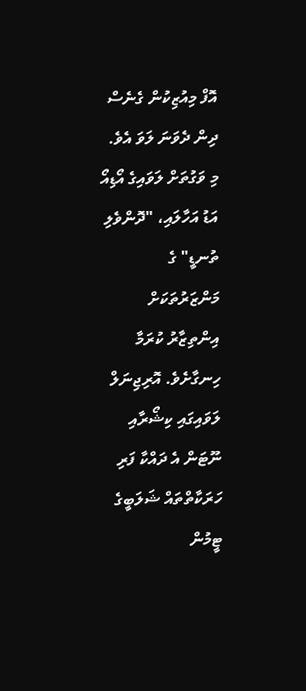އޮފް މިއުޒިކުން ގެނެސް ދިން ދެވަނަ ލަވަ އެވެ.
މި ވަގުތަށް ލަވައިގެ އޯޑިއޯ އަޑު އަހާލައި، "ދޮންވެލި ތުނޑީ" ގެ މަންޒަރުތަކަށް އިންތިޒާރު ކުރަމާ ހިނގާށެވެ. އޮރިޖިނަލް ލަވައިގައި ކިޝޯރާއި ނޫޓަން އެ ދައްކާ ފަރި ހަރަކާތްތައް ޝަލަބީގެ ޓީމުން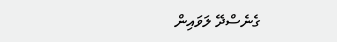ގެނެސްދޭ ލަވައިން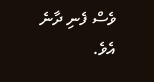ވެސް ފެނި ދާނެ އެވެ.